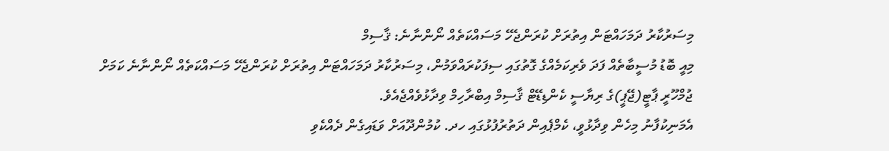މިސަރުކާރު ދަމަހައްޓަން އިތުރަށް ކުރަންޖެހޭ މަސައްކަތެއް ނޯންނާނެ: ޤާސިމް
މިއީ ބޮޑު މުސީބާތެއް ފަދަ ވެރިކަމެއްގެ ގޮތުގައި ސިފަކުރައްވަމުން، މިސަރުކާރު ދަމަހައްޓަން އިތުރަށް ކުރަންޖެހޭ މަސައްކަތެއް ނޯންނާނެ ކަމަށް ޖުމްހޫރީ ޕާޓީ(ޖޭޕީ)ގެ ރިޔާސީ ކެންޑިޑޭޓް ޤާސިމް އިބްރާހިމް ވިދާޅުވެއްޖެއެވެ.
އެމަނިކުފާނު މިހެން ވިދާޅުވީ، ކެމްޕެއިން ދަތުރުފުޅުގައި ހދ. ކުމުންދޫއަށް ވަޑައިގެން ދެއްކެވި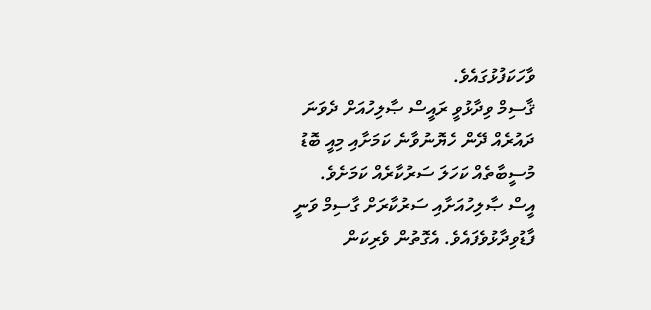ވާހަކަފުޅުގައެވެ.
ޤާސިމް ވިދާޅުވީ ރައީސް ޞާލިހުއަށް ދެވަނަ ދައުރެއް ދޭން ހެޔޮނުވާނެ ކަމަށާއި މިއީ ބޮޑު މުސީބާތެއް ކަހަލަ ސަރުކާރެއް ކަމަށެވެ.
އީސް ޞާލިހުއަށާއި ސަރުކާރަށް ގާސިމް ވަނީ ފާޑުވިދާޅުވެފައެވެ. އެގޮތުން ވެރިކަން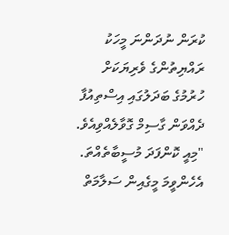ކުރަން ނުދަންނަ މީހަކު ރައްޔިތުންގެ ވެރިޔަކަށް ހުރުމުގެ ބަދަލުގައި އިސްތިއުފާ ދެއްވަން ގާސިމް ގޮވާލެއްވިއެވެ.
"މިއީ ކޮންފަދަ މުސީބާތެއްތަ. އެހެންވީމަ މީގެއިން ސަލާމަތް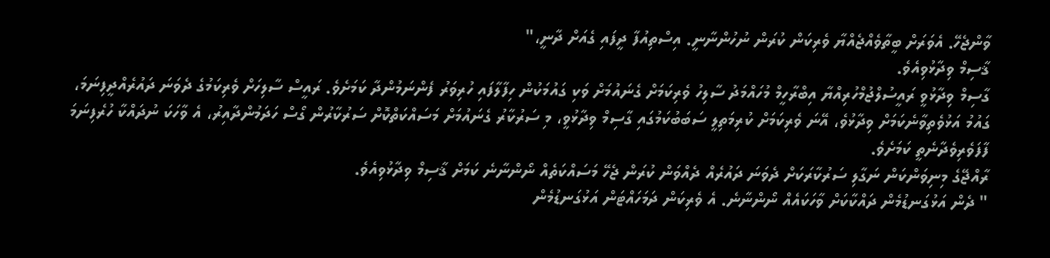ވާންޖެހޭ. އެވަރަށް ބީތާވެއްޖެއްޔާ ވެރިކަން ކުރަން ނުހުންނާނީ. އިސްތިއުފާ ދީފައި ގެއަށް ދާނީ،"
ޤާސިމް ވިދާޅުވިއެވެ.
ގާސިމް ވިދާޅުވީ ރައީސުލްޖުމްހުރިއްޔާ އިބްރާހީމް މުހައްމަދު ސާލިހު ވެރިކަމަށް ގެނައުމަށް ވަކި ގައުމަކުން ހިފާލާފައި ހުރިވަރު ފެންނަމުންދާ ކަމަށެވެ. ރައީސް ސާލިހަށް ވެރިކަމުގެ ދެވަނަ ދައުރެއްދީފިނަމަ، ގައުމު އަޅުވެތިވާނެކަމަށް ވިދާޅުވެ، އޭނަ ވެރިކަމަށް ކުރިމަތިލީ ސަބަބުކަމުގައި ގާސިމް ވިދާޅުވީ، މި ސަރުކާރު ގެނައުމަށް މަސައްކަތްކޮށް ސަރުކާރުން ގޯސް ހަދަމުންދާއިރު، އެ ވާހަކަ ނުދައްކާ ހުރެފިނަމަ ފާފަވެރިވެދާނެތީ ކަމަށެވެ.
ރާއްޖޭގެ މިނިވަންކަން ނަގާލި ސަރުކާރަކަށް ދެވަނަ ދައުރެއް ދެއްވަން ކުރަން ޖެހޭ މަސައްކަތެއް ނޯންނާނެ ކަމަށް ޤާސިމް ވިދާޅުވިއެވެ.
" ދެން އަޅުގަނޑުމެން ދައްކާކަށް ވާހަކައެއް ނޯންނާނެ. އެ ވެރިކަން ދަމަހައްޓަން އަޅުގަނޑުމެން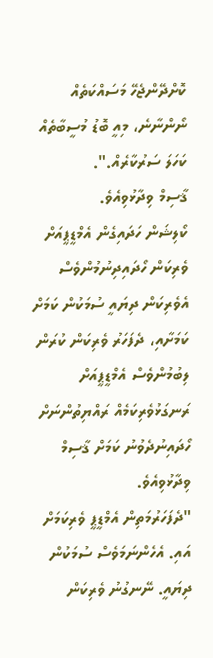ކޮށްދޭންޖެހޭ މަސައްކަތެއް ނޯންނާނެ، މިއީ ބޮޑު މުސީބާތެއް ކަހަލަ ސަރުކާރެއް.".
ޤާސިމް ވިދާޅުވިއެވެ.
ކޯލިޝަން ހަދައިގެން އެމްޑީޕީއަށް ވެރިކަން ހޯދައިދިނުމުންވެސް އެވެރިކަން ދިޔައީ ސުމަކުން ކަމަށް ކަމަށާއި، ދެފަހަރު ވެރިކަން ކުރަން ލިބުމުންވެސް އެމްޑީޕީއަށް ރަނގަޅުވެރިކަމެއް ރައްޔިތުންނަށް ހޯދައިނުދެވުނު ކަމަށް ޤާސިމް ވިދާޅުވިއެވެ.
"ދެފަހަރުމަތިން އެމްޑީޕީ ވެރިކަމަށް އައި. އެހެންނަމަވެސް ސުމަކުން ދިޔައީ. ނޭނގުނު ވެރިކަން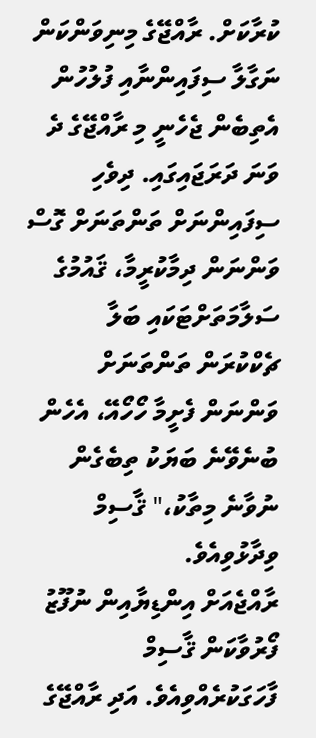ކުރާކަށް. ރާއްޖޭގެ މިނިވަންކަން ނަގާލާ ސިފައިންނާއި ފުލުހުން އެތިބެން ޖެހެނީ މި ރާއްޖޭގެ ދެ ވަނަ ދަރަޖައިގައި. ދިވެހި ސިފައިންނަށް ތަންތަނަށް ގޮސް ވަންނަން ދިމާކުރީމާ، ޤައުމުގެ ސަލާމަތަށްޓަކައި ބަލާ ޗެކްކުރަން ތަންތަނަށް ވަންނަން ފެށީމާ ހޯހޯއޭ، އެހެން ބުނެވޭނެ ބަޔަކު ތިބެގެން ނުވާނެ މިތާކު،" ޤާސިމް ވިދާޅުވިއެވެ.
ރާއްޖެއަށް އިންޑިޔާއިން ނުފޫޒު ފޯރުވާކަން ޤާސިމް ފާހަގަކުރެއްވިއެވެ. އަދި ރާއްޖޭގެ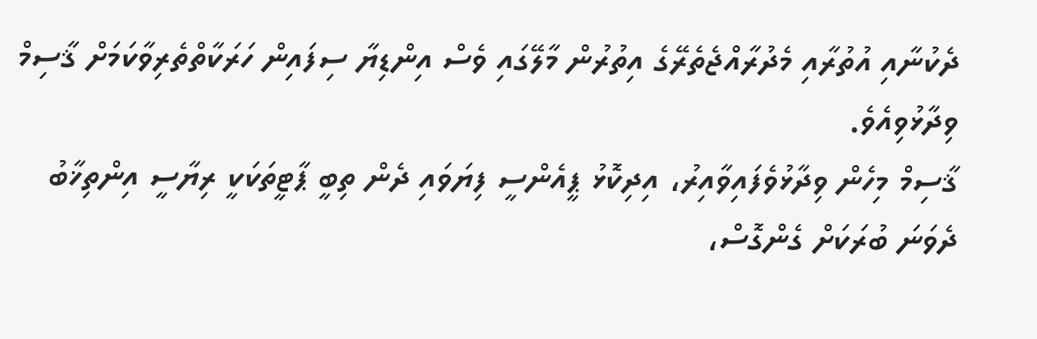ދެކުނާއި އުތުރާއި މެދުރާއްޖެތެރޭގެ އިތުރުން މާލޭގައި ވެސް އިންޑިޔާ ސިފައިން ހަރަކާތްތެރިވާކަމަށް ޤާސިމް ވިދާޅުވިއެވެ.
ޤާސިމް މިހެން ވިދާޅުވެފައިވާއިރު، އިދިކޮޅު ޕީއެންސީ ފިޔަވައި ދެން ތިބީ ޕާޓީތަކަކީ ރިޔާސީ އިންތިޚާބު ދެވަނަ ބުރަކަށް ގެންގޮސް،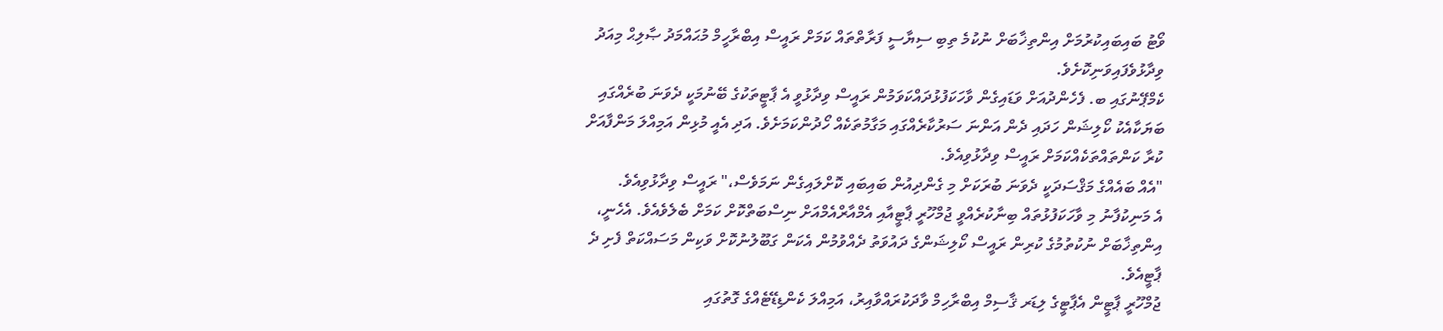ވޯޓު ބައިބައިކުރުމަށް އިންތިޚާބަށް ނުކުމެ ތިބި ސިޔާސީ ފަރާތްތައް ކަމަށް ރައީސް އިބްރާހީމް މުޙައްމަދު ޞާލިޙް މިއަދު ވިދާޅުވެފައިވަނިކޮށެވެ.
ކެމްޕޭނުގައި ބ. ފެހެންދުއަށް ވަޑައިގެން ވާހަކަފުޅުދައްކަވަމުން ރައީސް ވިދާޅުވީ އެ ޕާޓީތަކުގެ ބޭނުމަކީ ދެވަނަ ބުރެއްގައި ބަޔަކާއެކު ކޯލިޝަން ހަދައި ދެން އަންނަ ސަރުކާރެއްގައި މަގާމުތަކެއް ހޯދުންކަމަށެވެ. އަދި އެއީ މުޅިން އަމިއްލަ މަންފާއަށް ކުރާ ކަންތައްތަކެއްކަމަށް ރައީސް ވިދާޅުވިއެވެ.
"އެއް ބައެއްގެ މަޤްސަދަކީ ދެވަނަ ބުރަކަށް މި ގެންދިއުން ބައިބައި ކޮށްލައިގެން ނަމަވެސް،" ރައީސް ވިދާޅުވިއެވެ.
އެ މަނިކުފާނު މި ވާހަކަފުޅުތައް ބިނާކުރެއްވީ ޖުމްހޫރީ ޕާޓީއާއި އެމްއާރްއެމްއަށް ނިސްބަތްކޮށް ކަމަށް ބެލެވެއެވެ. އެހެނީ، އިންތިޚާބަށް ނުކުތުމުގެ ކުރިން ރައީސް ކޯލިޝަންގެ ދައުވަތު ދެއްވުމުން އެކަން ގަބޫލުނުކޮށް ވަކިން މަސައްކަތް ފެށި ދެ ޕާޓީއެވެ.
ޖުމްހޫރީ ޕާޓީން އެޕާޓީގެ ލިޑަރ ޤާސިމް އިބްރާހިމް ވާދަކުރައްވާއިރު، އަމިއްލަ ކެންޑިޑޭޓެއްގެ ގޮތުގައި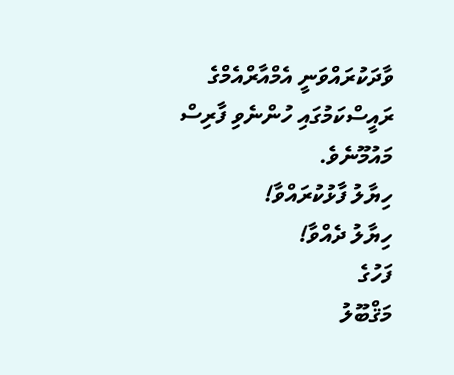ވާދަކުރައްވަނީ އެމްއާރްއެމްގެ ރައީސްކަމުގައި ހުންނެވި ފާރިސް މައުމޫނެވެ.
ހިޔާލު ފާޅުކުރައްވާ!
ހިޔާލު ދެއްވާ!
ފަހުގެ
މަޤްބޫލު